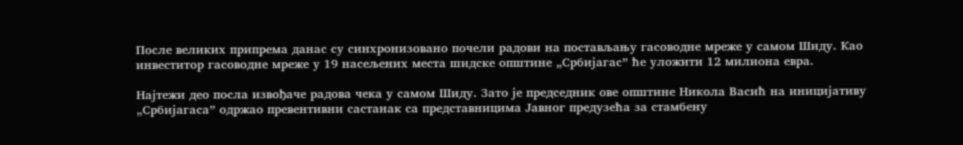После великих припрема данас су синхронизовано почели радови на постављању гасоводне мреже у самом Шиду. Као инвеститор гасоводне мреже у 19 насељених места шидске општине „Србијагас” ће уложити 12 милиона евра.

Најтежи део посла извођаче радова чека у самом Шиду. Зато је председник ове општине Никола Васић на иницијативу „Србијагаса” одржао превентивни састанак са представницима Јавног предузећа за стамбену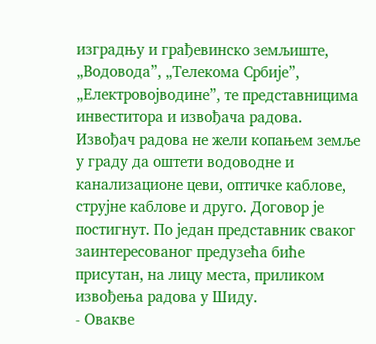изградњу и грађевинско земљиште, „Водовода”, „Телекома Србије”, „Електровојводине”, те представницима инвеститора и извођача радова. Извођач радова не жели копањем земље у граду да оштети водоводне и канализационе цеви, оптичке каблове, струјне каблове и друго. Договор је постигнут. По један представник сваког заинтересованог предузећа биће присутан, на лицу места, приликом извођења радова у Шиду.
- Овакве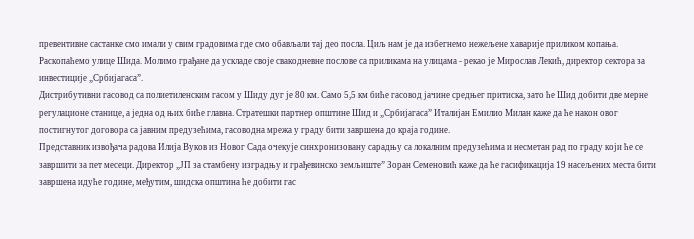превентивне састанке смо имали у свим градовима где смо обављали тај део посла. Циљ нам је да избегнемо нежељене хаварије приликом копања. Раскопаћемо улице Шида. Молимо грађане да ускладе своје свакодневне послове са приликама на улицама - рекао је Мирослав Лекић, директор сектора за инвестиције „Србијагаса”.
Дистрибутивни гасовод са полиетиленским гасом у Шиду дуг је 80 км. Само 5,5 км биће гасовод јачине средњег притиска, зато ће Шид добити две мерне регулационе станице, а једна од њих биће главна. Стратешки партнер општине Шид и „Србијагаса” Италијан Емилио Милан каже да ће након овог постигнутог договора са јавним предузећима, гасоводна мрежа у граду бити завршена до краја године.
Представник извођача радова Илија Вуков из Новог Сада очекује синхронизовану сарадњу са локалним предузећима и несметан рад по граду који ће се завршити за пет месеци. Директор „ЈП за стамбену изградњу и грађевинско земљиште” Зоран Семеновић каже да ће гасификација 19 насељених места бити завршена идуће године, међутим, шидска општина ће добити гас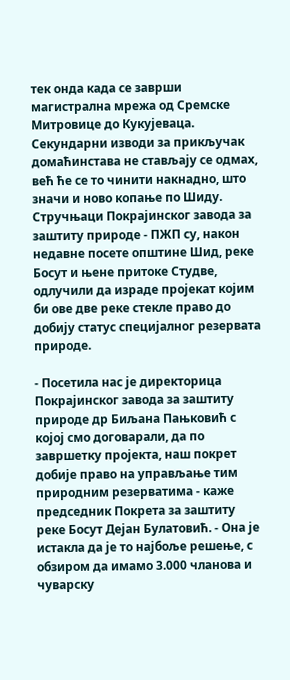тек онда када се заврши магистрална мрежа од Сремске Митровице до Кукујеваца. Секундарни изводи за прикључак домаћинстава не стављају се одмах, већ ће се то чинити накнадно, што значи и ново копање по Шиду.
Стручњаци Покрајинског завода за заштиту природе - ПЖП су, након недавне посете општине Шид, реке Босут и њене притоке Студве, одлучили да израде пројекат којим би ове две реке стекле право до добију статус специјалног резервата природе.

- Посетила нас је директорица Покрајинског завода за заштиту природе др Биљана Пањковић с којој смо договарали, да по завршетку пројекта, наш покрет добије право на управљање тим природним резерватима - каже председник Покрета за заштиту реке Босут Дејан Булатовић. - Она је истакла да је то најбоље решење, с обзиром да имамо 3.000 чланова и чуварску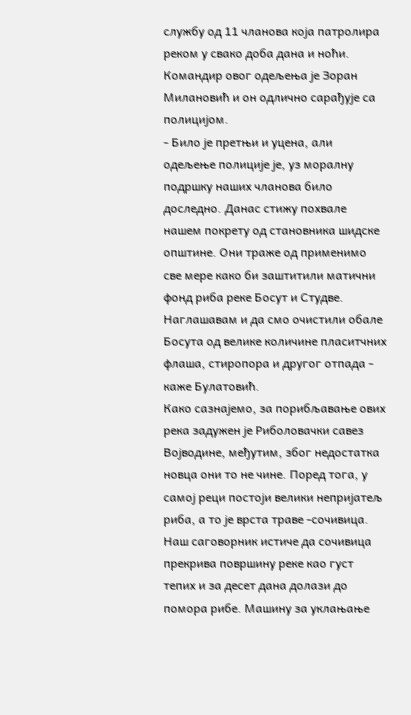службу од 11 чланова која патролира реком у свако доба дана и ноћи. Командир овог одељења је Зоран Милановић и он одлично сарађује са полицијом.
- Било је претњи и уцена, али одељење полиције је, уз моралну подршку наших чланова било доследно. Данас стижу похвале нашем покрету од становника шидске општине. Они траже од применимо све мере како би заштитили матични фонд риба реке Босут и Студве. Наглашавам и да смо очистили обале Босута од велике количине пласитчних флаша, стиропора и другог отпада - каже Булатовић.
Како сазнајемо, за порибљавање ових река задужен је Риболовачки савез Војводине, међутим, због недостатка новца они то не чине. Поред тога, у самој реци постоји велики непријатељ риба, а то је врста траве -сочивица. Наш саговорник истиче да сочивица прекрива површину реке као густ тепих и за десет дана долази до помора рибе. Машину за уклањање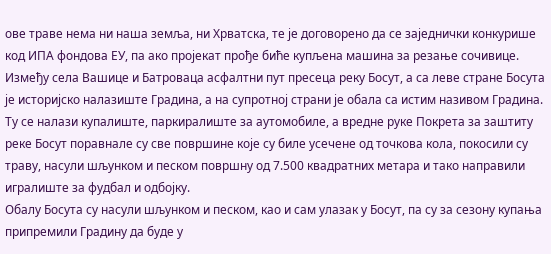ове траве нема ни наша земља, ни Хрватска, те је договорено да се заједнички конкурише код ИПА фондова ЕУ, па ако пројекат прође биће купљена машина за резање сочивице.
Између села Вашице и Батроваца асфалтни пут пресеца реку Босут, а са леве стране Босута је историјско налазиште Градина, а на супротној страни је обала са истим називом Градина. Ту се налази купалиште, паркиралиште за аутомобиле, а вредне руке Покрета за заштиту реке Босут поравнале су све површине које су биле усечене од точкова кола, покосили су траву, насули шљунком и песком површну од 7.500 квадратних метара и тако направили игралиште за фудбал и одбојку.
Обалу Босута су насули шљунком и песком, као и сам улазак у Босут, па су за сезону купања припремили Градину да буде у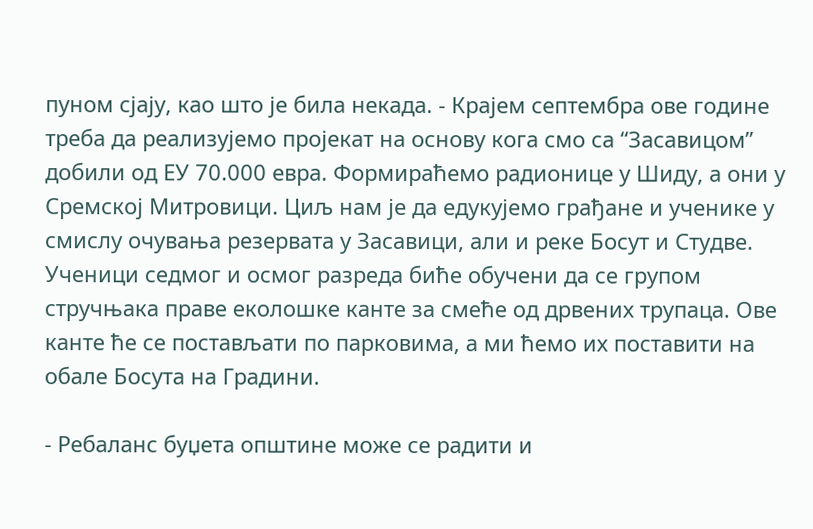пуном сјају, као што је била некада. - Крајем септембра ове године треба да реализујемо пројекат на основу кога смо са “Засавицом” добили од ЕУ 70.000 евра. Формираћемо радионице у Шиду, а они у Сремској Митровици. Циљ нам је да едукујемо грађане и ученике у смислу очувања резервата у Засавици, али и реке Босут и Студве. Ученици седмог и осмог разреда биће обучени да се групом стручњака праве еколошке канте за смеће од дрвених трупаца. Ове канте ће се постављати по парковима, а ми ћемо их поставити на обале Босута на Градини.

- Ребаланс буџета општине може се радити и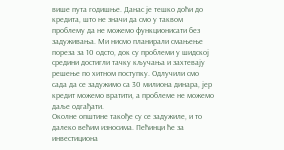више пута годишње. Данас је тешко доћи до кредита, што не значи да смо у таквом проблему да не можемо функционисати без задуживања. Ми нисмо планирали смањење пореза за 10 одсто, док су проблеми у шидској средини достигли тачку кључања и захтевају решење по хитном поступку. Одлучили смо сада да се задужимо са 30 милиона динара, јер кредит можемо вратити, а проблеме не можемо даље одгађати.
Околне општине такође су се задужиле, и то далеко већим износима. Пећинци ће за инвестициона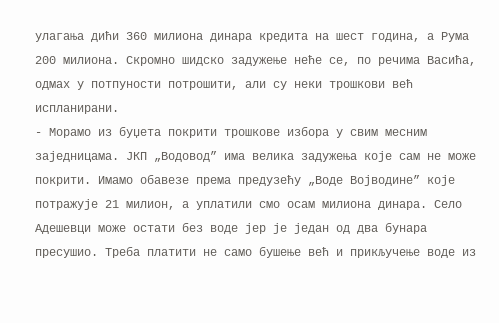улагања дићи 360 милиона динара кредита на шест година, а Рума 200 милиона. Скромно шидско задужење неће се, по речима Васића, одмах у потпуности потрошити, али су неки трошкови већ испланирани.
- Морамо из буџета покрити трошкове избора у свим месним заједницама. ЈКП „Водовод” има велика задужења које сам не може покрити. Имамо обавезе према предузећу „Воде Војводине” које потражује 21 милион, а уплатили смо осам милиона динара. Село Адешевци може остати без воде јер је један од два бунара пресушио. Треба платити не само бушење већ и прикључење воде из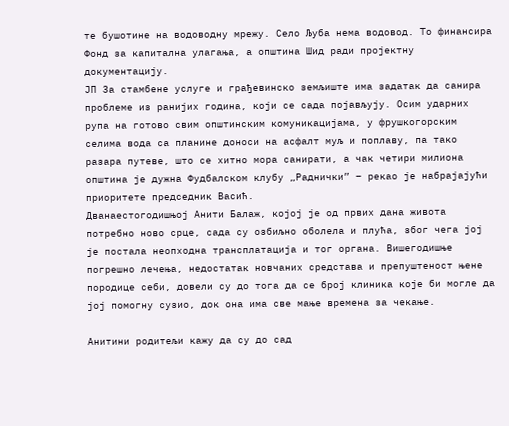те бушотине на водоводну мрежу. Село Љуба нема водовод. То финансира Фонд за капитална улагања, а општина Шид ради пројектну документацију.
ЈП За стамбене услуге и грађевинско земљиште има задатак да санира проблеме из ранијих година, који се сада појављују. Осим ударних рупа на готово свим општинским комуникацијама, у фрушкогорским селима вода са планине доноси на асфалт муљ и поплаву, па тако разара путеве, што се хитно мора санирати, а чак четири милиона општина је дужна Фудбалском клубу „Раднички” – рекао је набрајајући приоритете председник Васић.
Дванаестогодишњој Анити Балаж, којој је од првих дана живота потребно ново срце, сада су озбиљно оболела и плућа, због чега јој је постала неопходна трансплатација и тог органа. Вишегодишње погрешно лечења, недостатак новчаних средстава и препуштеност њене породице себи, довели су до тога да се број клиника које би могле да јој помогну сузио, док она има све мање времена за чекање.

Анитини родитељи кажу да су до сад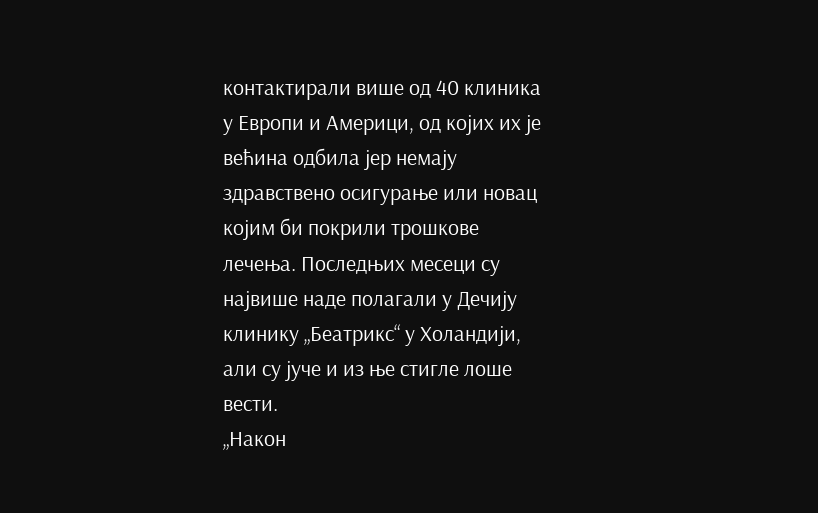контактирали више од 40 клиника у Европи и Америци, од којих их је већина одбила јер немају здравствено осигурање или новац којим би покрили трошкове лечења. Последњих месеци су највише наде полагали у Дечију клинику „Беатрикс“ у Холандији, али су јуче и из ње стигле лоше вести.
„Након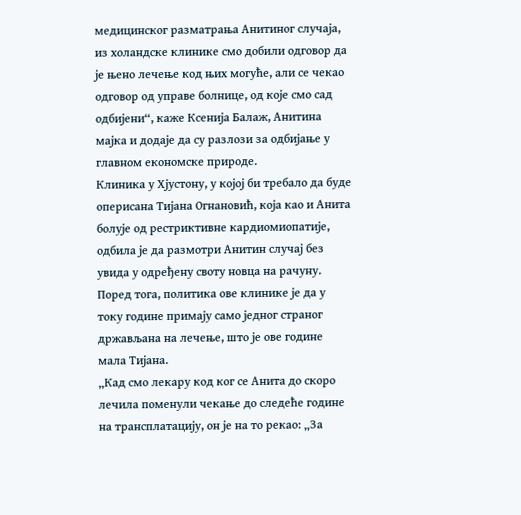медицинског разматрања Анитиног случаја, из холандске клинике смо добили одговор да је њено лечење код њих могуће, али се чекао одговор од управе болнице, од које смо сад одбијени“, каже Ксенија Балаж, Анитина мајка и додаје да су разлози за одбијање у главном економске природе.
Клиника у Хјустону, у којој би требало да буде оперисана Тијана Огнановић, која као и Анита болује од рестриктивне кардиомиопатије, одбила је да размотри Анитин случај без увида у одређену своту новца на рачуну. Поред тога, политика ове клинике је да у току године примају само једног страног држављана на лечење, што је ове године мала Тијана.
„Кад смо лекару код ког се Анита до скоро лечила поменули чекање до следеће године на трансплатацију, он је на то рекао: „За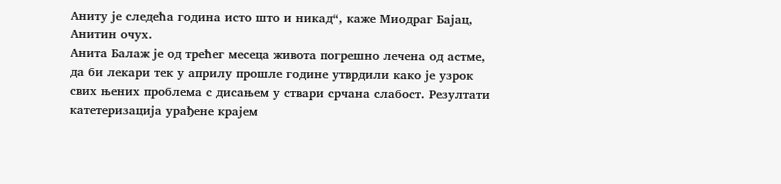Аниту је следећа година исто што и никад“, каже Миодраг Бајац, Анитин очух.
Анита Балаж је од трећег месеца живота погрешно лечена од астме, да би лекари тек у априлу прошле године утврдили како је узрок свих њених проблема с дисањем у ствари срчана слабост. Резултати катетеризација урађене крајем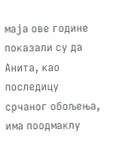маја ове године показали су да Анита, као последицу срчаног обољења, има поодмаклу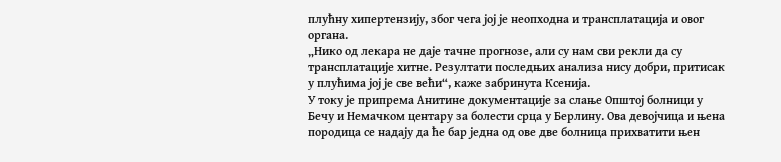плућну хипертензију, због чега јој је неопходна и трансплатација и овог органа.
„Нико од лекара не даје тачне прогнозе, али су нам сви рекли да су трансплатације хитне. Резултати последњих анализа нису добри, притисак у плућима јој је све већи“, каже забринута Ксенија.
У току је припрема Анитине документације за слање Општој болници у Бечу и Немачком центару за болести срца у Берлину. Ова девојчица и њена породица се надају да ће бар једна од ове две болница прихватити њен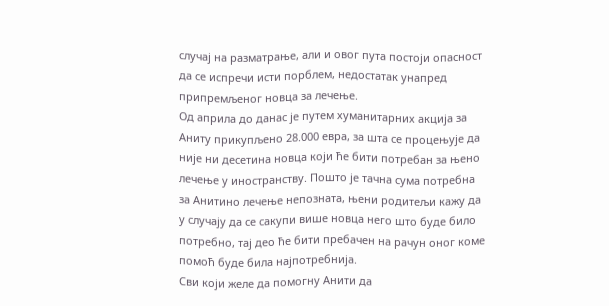случај на разматрање, али и овог пута постоји опасност да се испречи исти порблем, недостатак унапред припремљеног новца за лечење.
Од априла до данас је путем хуманитарних акција за Аниту прикупљено 28.000 евра, за шта се процењује да није ни десетина новца који ће бити потребан за њено лечење у иностранству. Пошто је тачна сума потребна за Анитино лечење непозната, њени родитељи кажу да у случају да се сакупи више новца него што буде било потребно, тај део ће бити пребачен на рачун оног коме помоћ буде била најпотребнија.
Сви који желе да помогну Анити да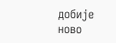добије ново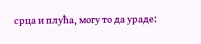срца и плућа, могу то да ураде: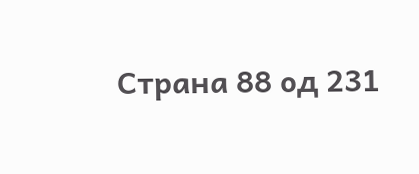Страна 88 од 231